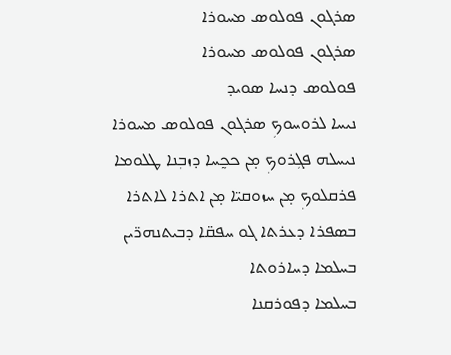ܣܪܓܘܢ ܦܘܠܘܣ ܡܚܘܪܐ
ܣܪܓܘܢ ܦܘܠܘܣ ܡܚܘܪܐ
ܦܘܠܘܣ ܕܢܚܐ ܣܘܝܕ
ܢܝܚܐ ܠܪܘܚܘܟܼ ܣܪܓܘܢ ܦܘܠܘܣ ܡܚܘܪܐ
ܢܝܚܠܗ ܦܓܼܪܘܟ݂ ܡ̣ܢ ܟܟ̰ܚܐ ܕܙܒ݂ܢܐ ܛܠܘܡܐ
ܦܪܩܠܘܟ݂ ܡ̣ܢ ܚܙܘܩܝ̈ܐ ܡ̣ܢ ܐܬܪܐ ܠܐܬܪܐ
ܒܣܦܪܐ ܕܥܪܬܐ ܓܘ ܚܦܩ̈ܐ ܕܒܝܬܢܗܪ̈ܝܢ
ܒܚܠܡܐ ܕܚܐܪܘܬܐ
ܒܚܠܡܐ ܕܦܘܪܩܢܐ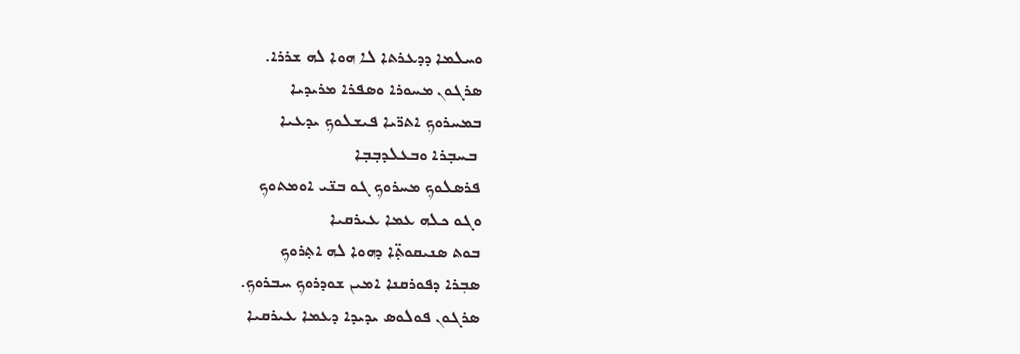ܘܚܠܡܐ ܕܕܥܪܬܐ ܠܐ ܗܘܐ ܠܗ ܫܪܪܐ.
ܣܪܓܘܢ ܡܚܘܪܐ ܘܣܦܪܐ ܡܪܝܕܝܐ
ܒܡܚܪܘܟ݂ ܐܬܪ̈ܝܐ ܦܝܫܠܘܟ݂ ܝܕܥܝܐ
 ܒܚܒ݂ܪܐ ܘܒܥܠܕܒ݂ܒ݂ܐ
ܦܪܣܠܘܟ݂ ܡܚܪܘܟ݂ ܓܘ ܒܢ̈ܝ ܐܘܡܬܘܟ݂
ܘܓܘ ܟܠܗ ܥܡܐ ܥܝܪܩܝܐ
ܒܘܬ ܣܢܝܩܘܬ݂̈ܐ ܕܗܘܐ ܠܗ ܐܬ݂ܪܘܟ݂
ܣܒܼܪܐ ܕܦܘܪܩܢܐ ܐܡܝܢ ܫܘܕܪܘܟ݂ ܚܒܪܘܟ݂.
ܣܪܓܘܢ ܦܘܠܘܣ ܝܕܝܕܐ ܕܥܡܐ ܥܝܪܩܝܐ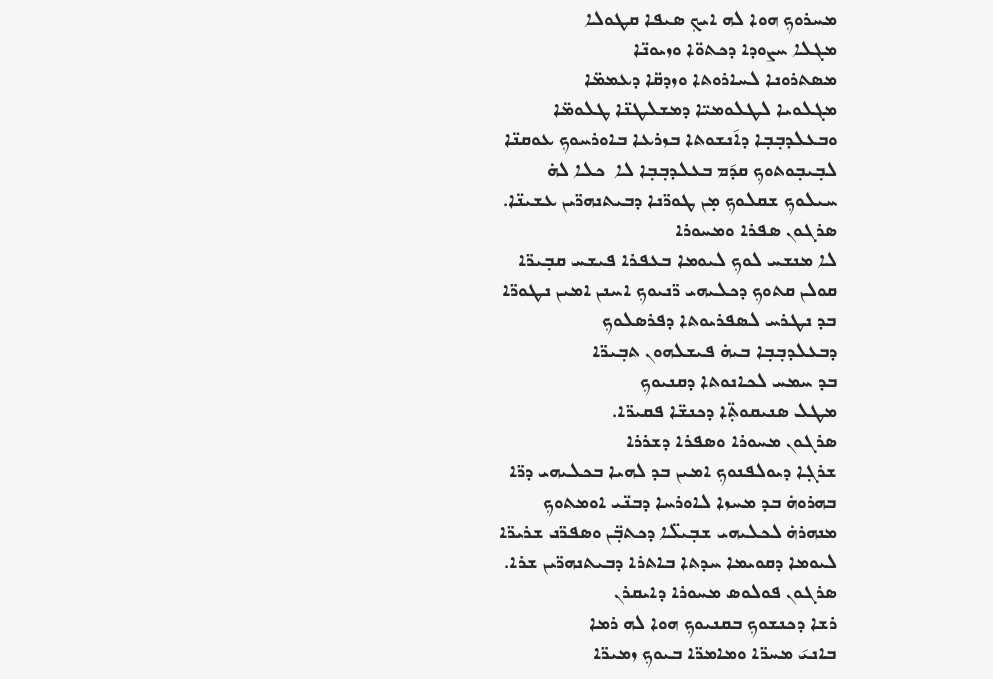ܡܚܪܘܟ݂ ܗܘܐ ܠܗ ܐܝܟܼ ܣܝܦܐ ܩܛܘܠܐ
ܡܓܠܐ ܚܨܘܕܐ ܕܟܬܘ̈ܐ ܘܙܝܘܢ̈ܐ
ܡܣܬܪܘܢܐ ܠܚܐܪܘܬܐ ܘܙܕܩ̈ܐ ܕܥܡܡ̈ܐ
ܡܓܠܘܝܐ ܠܛܠܘܡܝ̈ܐ ܕܡܫܠܛܢ̈ܐ ܛܠܘܡ̈ܐ
ܘܒܥܠܕܒ݂ܒ݂ܐ ܕܐ݇ܢܫܘܬܐ ܒܙܪܥܐ ܒܐܘܪܚܘܟ݂ ܥܘܩܢ̈ܐ
ܠܒ݂ܝܒ݂ܘܬܘܟ݂ ܩܕ݇ܡ ܒܥܠܕܒ݂ܒ݂ܐ ܠܐ  ܟܠܐ ܠܗ̇
ܚܝܠܘܟ݂ ܫܩܠܘܟ݂ ܡ̣ܢ ܛܘܪ̈ܢܐ ܕܒܝܬܢܗܪ̈ܝܢ ܥܫܝܢ̈ܐ.
ܣܪܓܘܢ ܣܦܪܐ ܘܡܚܘܪܐ
ܠܐ ܡܢܫܚ ܠܘܟ݂ ܠܝܘܡܐ ܒܥܦܪܐ ܦܝܫܚ ܩܒ݂ܝܪ̈ܐ
ܩܘܠܢ ܩܬܘܟ݂ ܕܟܠܝܗܝ ܪ̈ܢܝܘܟ݂ ܐܚܢܢ ܐܡܝܢ ܢܛܘܪ̈ܐ
ܒܕ ܢܛܪܚ ܠܣܦܪܝܘܬܐ ܕܦܪܣܠܘܟ݂
ܕܒܥܠܕܒ݂ܒ݂ܐ ܒܝܗ̇ ܦܝܫܠܗܘܢ ܬܒ݂ܝܪ̈ܐ
ܒܕ ܚܡܚ ܠܟܐܢܘܬܐ ܕܩܢܝܘܟ݂
ܡܛܠ ܣܢܝܩܘܬ݂̈ܐ ܕܟܢܫ̈ܐ ܦܩܝܪ̈ܐ.
ܣܪܓܘܢ ܡܚܘܪܐ ܘܣܦܪܐ ܕܫܪܪܐ
ܫܪܓ݂ܐ ܕܝܘܠܦܢܘܟ݂ ܐܡܝܢ ܒܕ ܠܗܝܐ ܒܟܠܝܗܝ ܕܪ̈ܐ
ܒܗܪܘܗ̇ ܒܕ ܡܚܙܐ ܠܐܘܪܚܐ ܕܒܢ̈ܝ ܐܘܡܬܘܟ݂
ܡܢܗܪܗ̇ ܠܟܠܝܗܝ ܫܒ݂ܝܠ̈ܐ ܕܟܬܒ݂̈ܢ ܘܣܦܪ̈ܢ ܫܪܝܪ̈ܐ
ܠܝܘܡܐ ܕܩܘܝܡܐ ܚܕܬܐ ܒܐܬܪܐ ܕܒܝܬܢܗܪ̈ܝܢ ܫܪܐ.
ܣܪܓܘܢ ܦܘܠܘܣ ܡܚܘܪܐ ܕܐܝܩܪܢ
ܪܫܐ ܕܟܢܫܘܟ݂ ܒܩܢܝܘܟ݂ ܗܘܐ ܠܗ ܪܡܐ
ܒܐܢܝ݇ ܡܚܪ̈ܐ ܘܡܐܡܪ̈ܐ ܒܝܘܟ݂ ܙܡܝܪ̈ܐ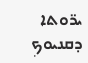ܝܪ̈ܘܬܐ ܕܩܢܝܘܟ݂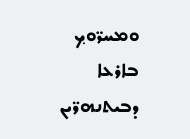ܘܡܚܪ̈ܘܟ݂
ܒܐܪܥܐ ܕܒܝܬܢܗܪ̈ܝܢ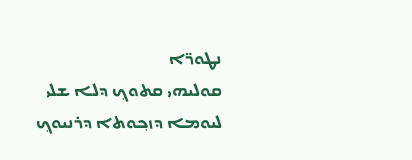ܢܛܘܪ̈ܐ
ܩܘܠܝܗܝ ܩܬܘܟ݂ ܕܠܐ ܫܠܝ ܠܝܘܡܐ ܕܙܟ݂ܘܬܐ ܕܪܢܝܘܟ݂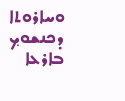ܘܚܐܪܘܬܐ ܕܟܢܫܘܟ݂ ܒܐܪܥܐ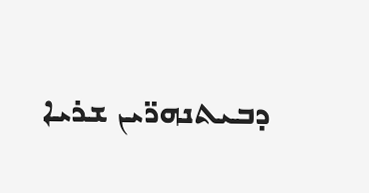ܕܒܝܬܢܗܪ̈ܝܢ ܫܪܝܐ